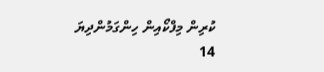ކުރިން މިފްކޯއިން ހިންގަމުންދިޔަ 14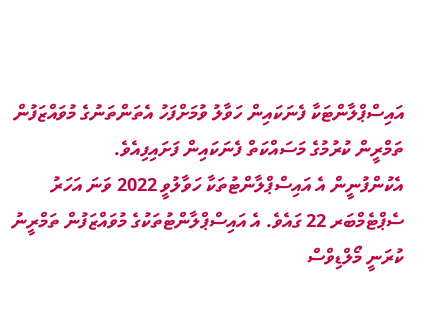އައިސްޕްލާންޓަކާ ފެނަކައިން ހަވާލު ވުމަށްފަހު އެތަންތަނުގެ މުވައްޒަފުން ތަމްރީން ކުރުމުގެ މަސައްކަތް ފެނަކައިން ފަށައިފިއެވެ.
އެކުންފުނީން އެ އައިސްޕްލާންޓުތަކާ ހަވާލުވީ 2022 ވަނަ އަހަރު ސެޕްޓެމްބަރ 22 ގައެވެ. އެ އައިސްޕްލާންޓުތަކުގެ މުވައްޒަފުން ތަމްރީނު ކުރަނީ މޯލްޑިވްސް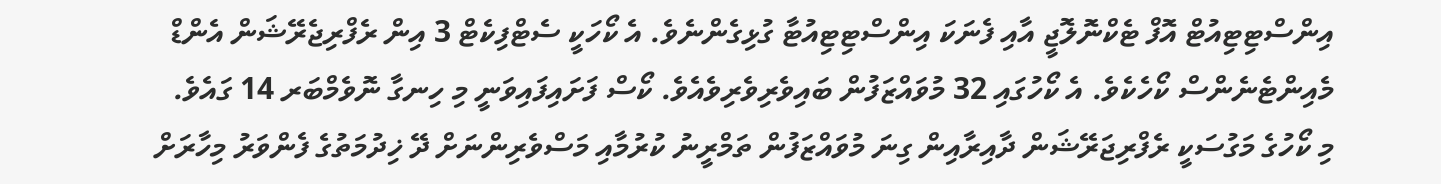އިންސްޓިޓިއުޓް އޮފް ޓެކްނޮލޮޖީ އާއި ފެނަކަ އިންސްޓިޓިއުޓާ ގުޅިގެންނެވެ. އެ ކޯހަކީ ސެޓްފިކެޓް 3 އިން ރެފްރިޖެރޭޝަން އެންޑް މެއިންޓެނެންސް ކޯހެކެވެ. އެ ކޯހުގައި 32 މުވައްޒަފުން ބައިވެރިވެރިވެއެވެ. ކޯސް ފަށައިފައިވަނީ މި ހިނގާ ނޮވެމްބަރ 14 ގައެވެ.
މި ކޯހުގެ މަގުސަކީ ރެފްރިޖަރޭޝަން ދާއިރާއިން ގިނަ މުވައްޒަފުން ތަމްރީނު ކުރުމާއި މަސްވެރިންނަށް ދޭ ޚިދުމަތުގެ ފެންވަރު މިހާރަށް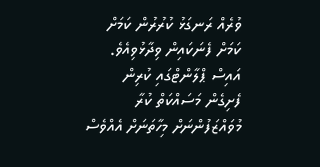ވުރެއް ރަނގަޅު ކުރުރުން ކަމަށް ކަމަށް ފެނަކައިން ވިދާޅުވިއެވެ. އައިސް ޕްލާންޓްގައި ކުރިން ފެށިގެން މަސައްކަތް ކުރާ މުވައްޒަފުންނަށް މިހާތަނަށް އެއްވެސް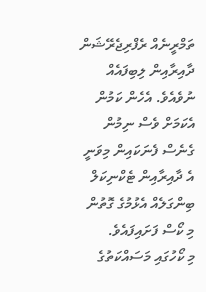ތަމްރީނެއް ރެފްރިޖެރޭޝަން ދާއިރާއިން ލިބިފައެއް ނުވެއެވެ. އެހެން ކަމުން އެކަމަށް ވެސް ނިމުން ގެނެސް ފެނަކައިން މިވަނީ އެ ދާއިރާއިން ޓެކްނިކަލް ބިންގަލެއް އެޅުމުގެ ގޮތުން މި ކޯސް ފަށައިފައެވެ.
މި ކޯހުގައި މަސައްކަތުގެ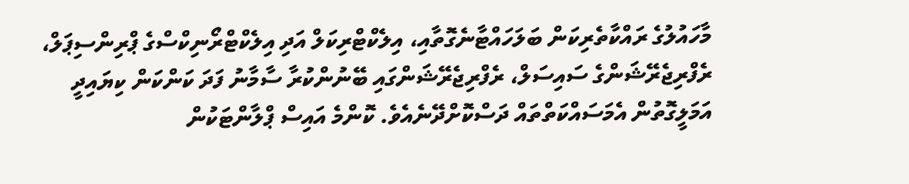މާހައުލުގެ ރައްކާތެރިކަން ބަލަހައްޓާނެގޮތާއި، އިލެކްޓްރިކަލް އަދި އިލެކްޓްރޯނިކްސްގެ ޕްރިންސިޕަލް، ރެފްރިޖެރޭޝަންގެ ސައިސަލް، ރެފްރިޖެރޭޝަންގައި ބޭނުންކުރާ ސާމާނު ފަދަ ކަންކަން ކިޔައިދީ އަމަލީގޮތުން އެމަސައްކަތްތައް ދަސްކޮށްދޭނެއެވެ. ކޮންމެ އައިސް ޕްލާންޓަކުން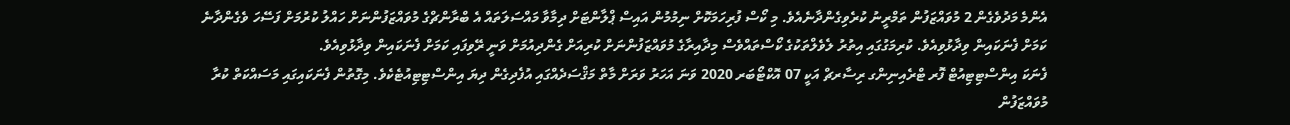އެންމެ މަދުވެގެން 2 މުވައްޒަފުން ތަމްރީނު ކުރެވިގެންދާނެއެވެ. މި ކޯސް ފުރިހަމަކޮށް ނިމުމުން އައިސް ޕްލާންޓަށް ދިމާވާ މައްސަލަތައް އެ ބްރާންޗްގެ މުވައްޒަފުންނަށް ހައްލު ކުރުމަށް ފަސޭހަ ވެގެންދާނެ ކަމަށް ފެނަކައިން ވިދާޅުވިއެވެ. ކުރިމަގުގައި އިތުރު ލެވެލްތަކުގެ ކޯސްތައްވެސް މިދާއިރާގެ މުވައްޒަފުންނަށް ކުރިއަށް ގެންދިއުމަށް ވަނީ ރޭވިފައި ކަމަށް ފެނަކައިން ވިދާޅުވިއެވެ.
ފެނަކަ އިންސްޓިޓިއުޓް ފޮރ ޓްރެއިނިންގ ރިސާރޗް އަކީ 07 އޮކްޓޯބަރ 2020 ވަނަ އަހަރު ވަރަށް މާތް މަޤްސަދެއްގައި އުފެދިގެން ދިޔަ އިންސްޓިޓިއުޓެކެވެ. މިގޮތުން ފެނަކައިގައި މަސައްކަތް ކުރާ މުވައްޒަފުން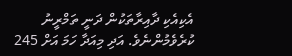އެކިއެކި ދާއިރާތަކުން ދަނީ ތަމްރީނު ކުރެވެމުންނެވެ. އަދި މިއަދާ ހަމަ އަށް 245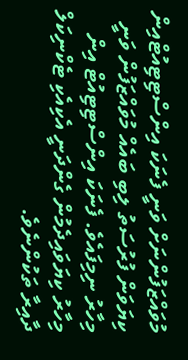މުވައްޒަފުންނަށް ވަނީ ފެނަކަ އިންސްޓިޓިއުޓްއިން ކިޔަވަން ފުރުސަތު ލިބި ބައެއް މުވައްޒަފުން ވަނީ މިހާރު ނިމިފައެވެ. ފެނަކަ އިންސްޓިޓިއުޓް އިން މިހާރު ކިޔަވައިދެމުން ގެންދަނީ އެކިއެކި ޓެކްނިކަލް ދާއިރާ ތަކުންނެވެ.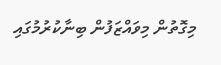މިގޮތުން މިވައްޒަފުން ބިނާކުރުމުގައި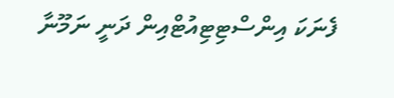ފެނަކަ އިންސްޓިޓިއުޓްއިން ދަނީ ނަމޫނާ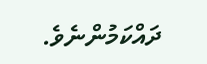ދައްކަމުންނެވެ.